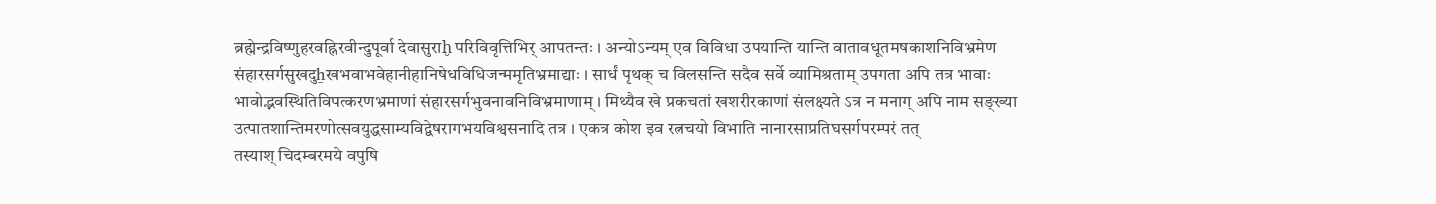ब्रह्मेन्द्रविष्णुहरवह्निरवीन्दुपूर्वा देवासुराḫ परिविवृत्तिभिर् आपतन्तः । अन्योऽन्यम् एव विविधा उपयान्ति यान्ति वातावधूतमषकाशनिविभ्रमेण
संहारसर्गसुखदुẖखभवाभवेहानीहानिषेधविधिजन्ममृतिभ्रमाद्याः । सार्धं पृथक् च विलसन्ति सदैव सर्वे व्यामिश्रताम् उपगता अपि तत्र भावाः
भावोद्भवस्थितिविपत्करणभ्रमाणां संहारसर्गभुवनावनिविभ्रमाणाम् । मिथ्यैव खे प्रकचतां खशरीरकाणां संलक्ष्यते ऽत्र न मनाग् अपि नाम सङ्ख्या
उत्पातशान्तिमरणोत्सवयुद्धसाम्यविद्वेषरागभयविश्वसनादि तत्र । एकत्र कोश इव रत्नचयो विभाति नानारसाप्रतिघसर्गपरम्परं तत्
तस्याश् चिदम्बरमये वपुषि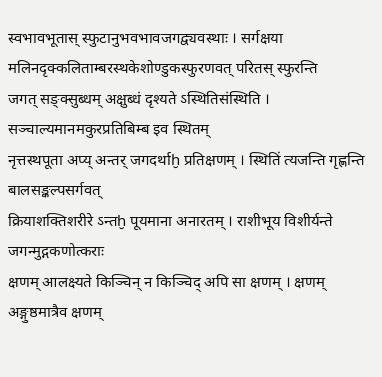स्वभावभूतास् स्फुटानुभवभावजगद्व्यवस्थाः । सर्गक्षया मलिनदृक्कलिताम्बरस्थकेशोण्डुकस्फुरणवत् परितस् स्फुरन्ति
जगत् सङ्क्सुब्धम् अक्षुब्धं दृश्यते ऽस्थितिसंस्थिति । सञ्चाल्यमानमकुरप्रतिबिम्ब इव स्थितम्
नृत्तस्थपूता अप्य् अन्तर् जगदर्थाḫ प्रतिक्षणम् । स्थितिं त्यजन्ति गृह्णन्ति बालसङ्कल्पसर्गवत्
क्रियाशक्तिशरीरे ऽन्तḫ पूयमाना अनारतम् । राशीभूय विशीर्यन्ते जगन्मुद्गकणोत्कराः
क्षणम् आलक्ष्यते किञ्चिन् न किञ्चिद् अपि सा क्षणम् । क्षणम् अङ्गुष्ठमात्रैव क्षणम्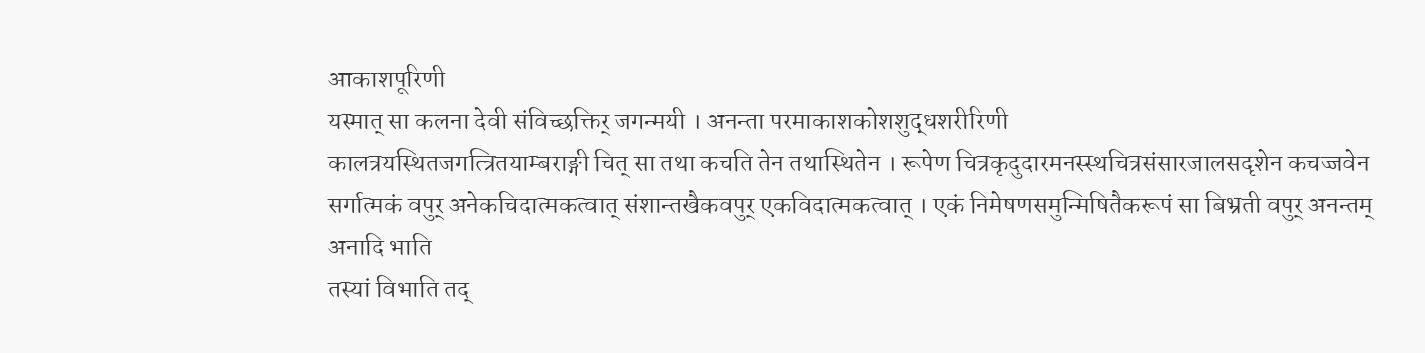आकाशपूरिणी
यस्मात् सा कलना देवी संविच्छक्तिर् जगन्मयी । अनन्ता परमाकाशकोशशुद्धशरीरिणी
कालत्रयस्थितजगत्त्रितयाम्बराङ्गी चित् सा तथा कचति तेन तथास्थितेन । रूपेण चित्रकृदुदारमनस्स्थचित्रसंसारजालसदृशेन कचज्जवेन
सर्गात्मकं वपुर् अनेकचिदात्मकत्वात् संशान्तखैकवपुर् एकविदात्मकत्वात् । एकं निमेषणसमुन्मिषितैकरूपं सा बिभ्रती वपुर् अनन्तम् अनादि भाति
तस्यां विभाति तद्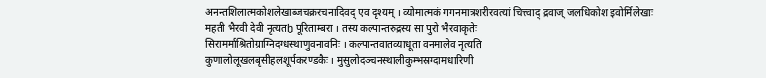अनन्तशिलात्मकोशलेखाब्जचक्ररचनादिवद् एव दृश्यम् । व्योमात्मकं गगनमात्रशरीरवत्यां चित्त्वाद् द्रवाज् जलधिकोश इवोर्मिलेखाः
महती भैरवी देवी नृत्यतḫ पूरिताम्बरा । तस्य कल्पान्तरुद्रस्य सा पुरो भैरवाकृतेः
सिरामर्माश्रितोग्राग्निदग्धस्थाणुवनावनिः । कल्पान्तवातव्याधूता वनमालेव नृत्यति
कुणालोलूखलबृसीहलशूर्पकरण्डकैः । मुसुलोदञ्चनस्थालीकुम्भस्रग्दामधारिणी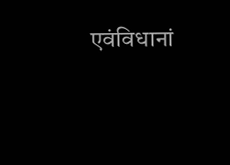एवंविधानां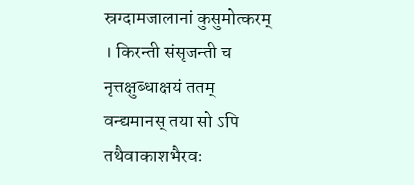स्रग्दामजालानां कुसुमोत्करम् । किरन्ती संसृजन्ती च नृत्तक्षुब्धाक्षयं ततम्
वन्द्यमानस् तया सो ऽपि तथैवाकाशभैरवः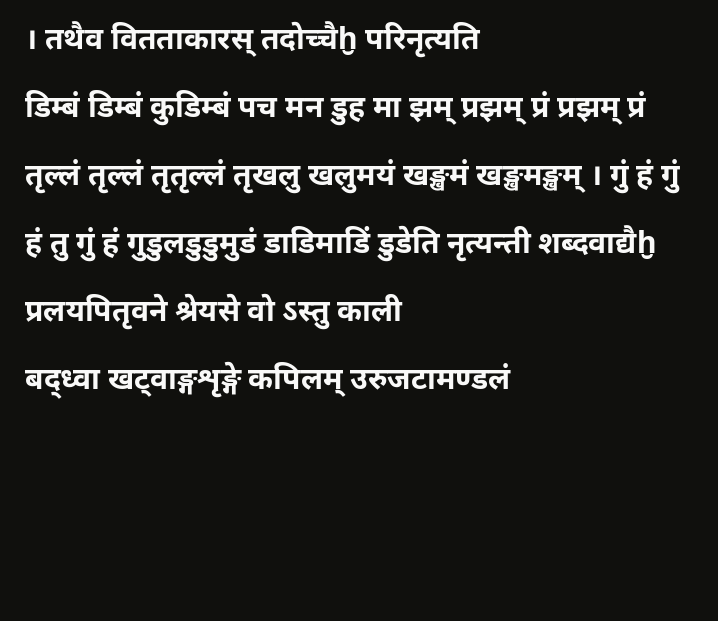। तथैव वितताकारस् तदोच्चैḫ परिनृत्यति
डिम्बं डिम्बं कुडिम्बं पच मन डुह मा झम् प्रझम् प्रं प्रझम् प्रं तृल्लं तृल्लं तृतृल्लं तृखलु खलुमयं खङ्खमं खङ्खमङ्खम् । गुं हं गुं हं तु गुं हं गुडुलडुडुमुडं डाडिमाडिं डुडेति नृत्यन्ती शब्दवाद्यैḫ प्रलयपितृवने श्रेयसे वो ऽस्तु काली
बद्ध्वा खट्वाङ्गशृङ्गे कपिलम् उरुजटामण्डलं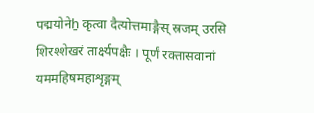पद्मयोनेẖ कृत्वा दैत्योत्तमाङ्गैस् स्रजम् उरसि शिरश्शेखरं तार्क्ष्यपक्षैः । पूर्णं रक्तासवानां यममहिषमहाशृङ्गम्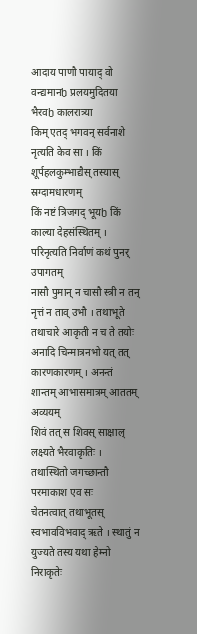आदाय पाणौ पायाद् वो वन्द्यमानḫ प्रलयमुदितया भैरवẖ कालरात्र्या
किम् एतद् भगवन् सर्वनाशे नृत्यति केव सा । किं शूर्पहलकुम्भाद्यैस् तस्यास् स्रग्दामधारणम्
किं नष्टं त्रिजगद् भूयẖ किं काल्या देहसंस्थितम् । परिनृत्यति निर्वाणं कथं पुनर् उपागतम्
नासौ पुमान् न चासौ स्त्री न तन् नृत्तं न ताव् उभौ । तथाभूते तथाचारे आकृती न च ते तयोः
अनादि चिन्मात्रनभो यत् तत् कारणकारणम् । अनन्तं शान्तम् आभासमात्रम् आततम् अव्ययम्
शिवं तत् स शिवस् साक्षाल् लक्ष्यते भैरवाकृतिः । तथास्थितो जगच्छान्तौ परमाकाश एव सः
चेतनत्वात् तथाभूतस् स्वभावविभवाद् ऋते । स्थातुं न युज्यते तस्य यथा हेम्नो निराकृतेः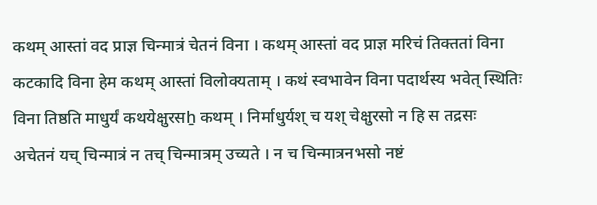कथम् आस्तां वद प्राज्ञ चिन्मात्रं चेतनं विना । कथम् आस्तां वद प्राज्ञ मरिचं तिक्ततां विना
कटकादि विना हेम कथम् आस्तां विलोक्यताम् । कथं स्वभावेन विना पदार्थस्य भवेत् स्थितिः
विना तिष्ठति माधुर्यं कथयेक्षुरसẖ कथम् । निर्माधुर्यश् च यश् चेक्षुरसो न हि स तद्रसः
अचेतनं यच् चिन्मात्रं न तच् चिन्मात्रम् उच्यते । न च चिन्मात्रनभसो नष्टं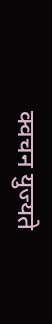क्वचन युज्यते